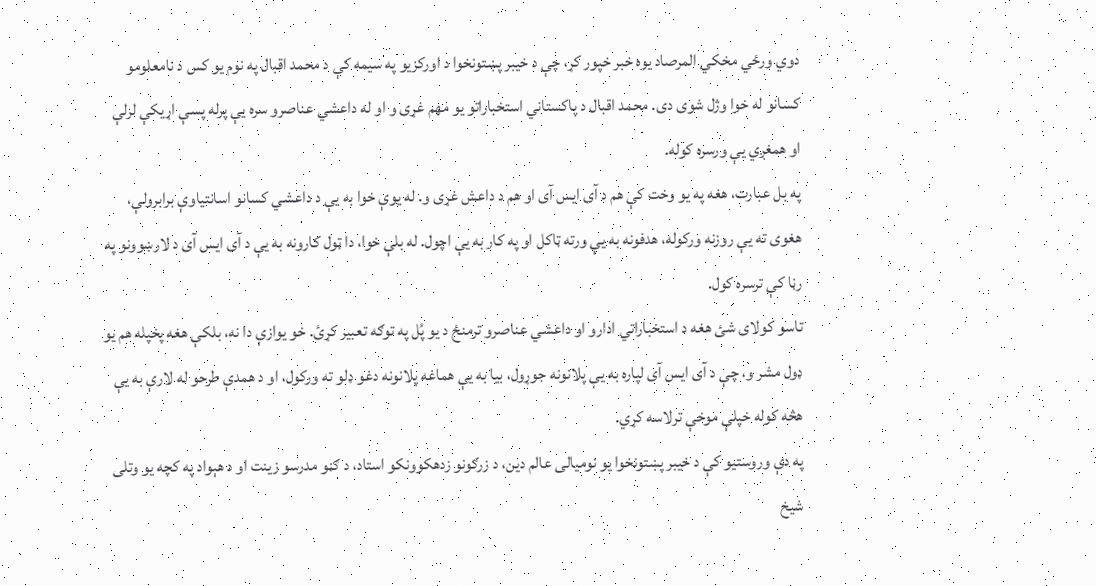دوي ورځي مخکي المرصاد یوه خبر خپور کړ، چې د خیبر پښتونخوا د اورکزیو په سیمه کې د محمد اقبال په نوم یو کس د نامعلومو کسانو له خوا وژل شوی دی. محمد اقبال د پاکستاني استخباراتو یو مهم غړی و او له داعشي عناصرو سره یې پرله پسې اړیکې لرلې او همغږي یې ورسره کوله.
په بل عبارت، هغه په یو وخت کې هم د آی ایس آی او هم د داعش غړی و. له یوې خوا به یې د داعشي کسانو اسانتیاوې برابرولې، هغوی ته یې روزنه ورکوله، هدفونه به یې ورته ټاکل او په کار به یې اچول. له بلې خوا، دا ټول کارونه به یې د آی ایس آی د لارښوونو په رڼا کې ترسره کول.
تاسو کولای شئ هغه د استخباراتي ادارو او داعشي عناصرو ترمنځ د یو پُل په توګه تعبیر کړئ. خو یوازې دا نه، بلکې هغه پخپله هم یو ډول مشر و، چې د آی ایس آی لپاره به یې پلانونه جوړول، بیا به یې هماغه پلانونه دغو ډلو ته ورکول، او د همدې طرحو له لارې به یې هڅه کوله خپلې موخې ترلاسه کړي.
په دې وروستیو کې د خیبر پښتونخوا یو نومیالی عالم دین، د زرګونو زدهکوونکو استاد، د ګڼو مدرسو زینت او د هېواد په کچه یو وتلی شیخ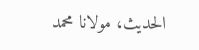الحدیث، مولانا محمد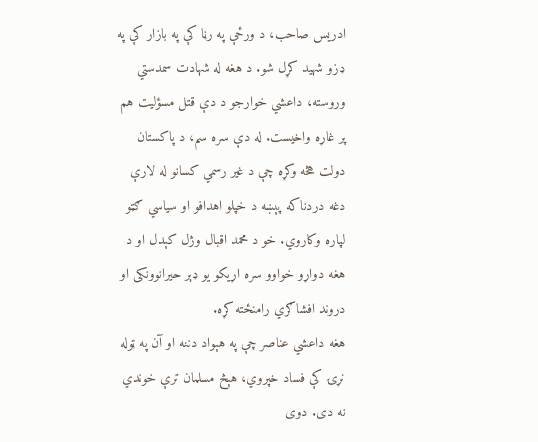ادریس صاحب، د ورځې په رڼا کې په بازار کې په ډزو شهید کړل شو. د هغه له شهادت سمدستي وروسته، داعشي خوارجو د دې قتل مسؤلیت هم پر غاړه واخیست. له دې سره سم، د پاکستان دولت هڅه وکړه چې د غیر رسمي کسانو له لارې دغه دردناکه پېښه د خپلو اهدافو او سیاسي ګټو لپاره وکاروي. خو د محمد اقبال وژل کېدل او د هغه دواړو خواوو سره اړیکو یو ډېر حیرانوونکی او دروند افشاګري رامنځته کړه.
هغه داعشي عناصر چې په هېواد دننه او آن په ټوله نړۍ کې فساد خپروي، هېڅ مسلمان ترې خوندي نه دی. دوی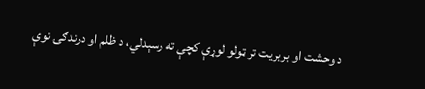د وحشت او بربریت تر ټولو لوړې کچې ته رسېدلي، د ظلم او درندګۍ نوې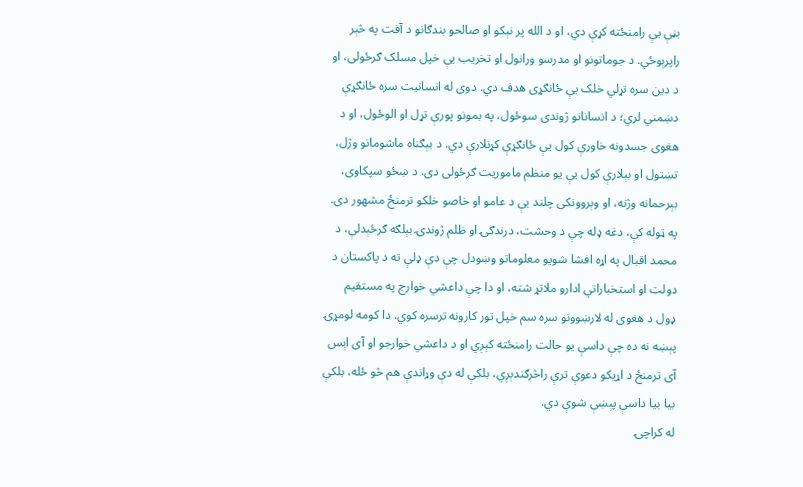بڼې یې رامنځته کړې دي، او د الله پر نېکو او صالحو بندګانو د آفت په څېر راپرېوځي. د جوماتونو او مدرسو ورانول او تخریب یې خپل مسلک ګرځولی، او د دین سره تړلي خلک یې ځانګړی هدف دي. دوی له انسانیت سره ځانګړې دښمني لري؛ د انسانانو ژوندی سوځول، په بمونو پورې تړل او الوځول، او د هغوی جسدونه خاورې کول یې ځانګړې کړنلارې دي. د بېګناه ماشومانو وژل، تښتول او بېلارې کول یې یو منظم ماموریت ګرځولی دی. د ښځو سپکاوی، بېرحمانه وژنه، او وېروونکی چلند یې د عامو او خاصو خلکو ترمنځ مشهور دی.
په ټوله کې، دغه ډله چې د وحشت، درندګۍ او ظلم ژوندۍ بېلګه ګرځېدلې، د محمد اقبال په اړه افشا شویو معلوماتو وښودل چې دې ډلې ته د پاکستان د دولت او استخباراتي ادارو ملاتړ شته، او دا چې داعشي خوارج په مستقیم ډول د هغوی له لارښوونو سره سم خپل تور کارونه ترسره کوي. دا کومه لومړۍ پېښه نه ده چې داسې یو حالت رامنځته کېږي او د داعشي خوارجو او آی اېس آی ترمنځ د اړیکو دعوې ترې راڅرګندېږي، بلکې له دې وړاندې هم څو ځله، بلکې بیا بیا داسې پېښې شوې دي.
له کراچۍ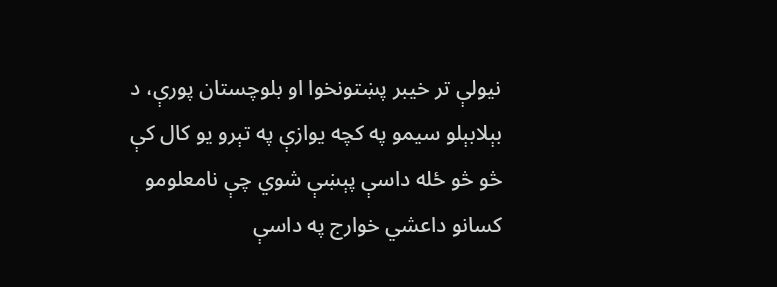نیولې تر خیبر پښتونخوا او بلوچستان پورې، د بېلابېلو سیمو په کچه یوازې په تېرو یو کال کې څو څو ځله داسې پېښې شوي چې نامعلومو کسانو داعشي خوارج په داسې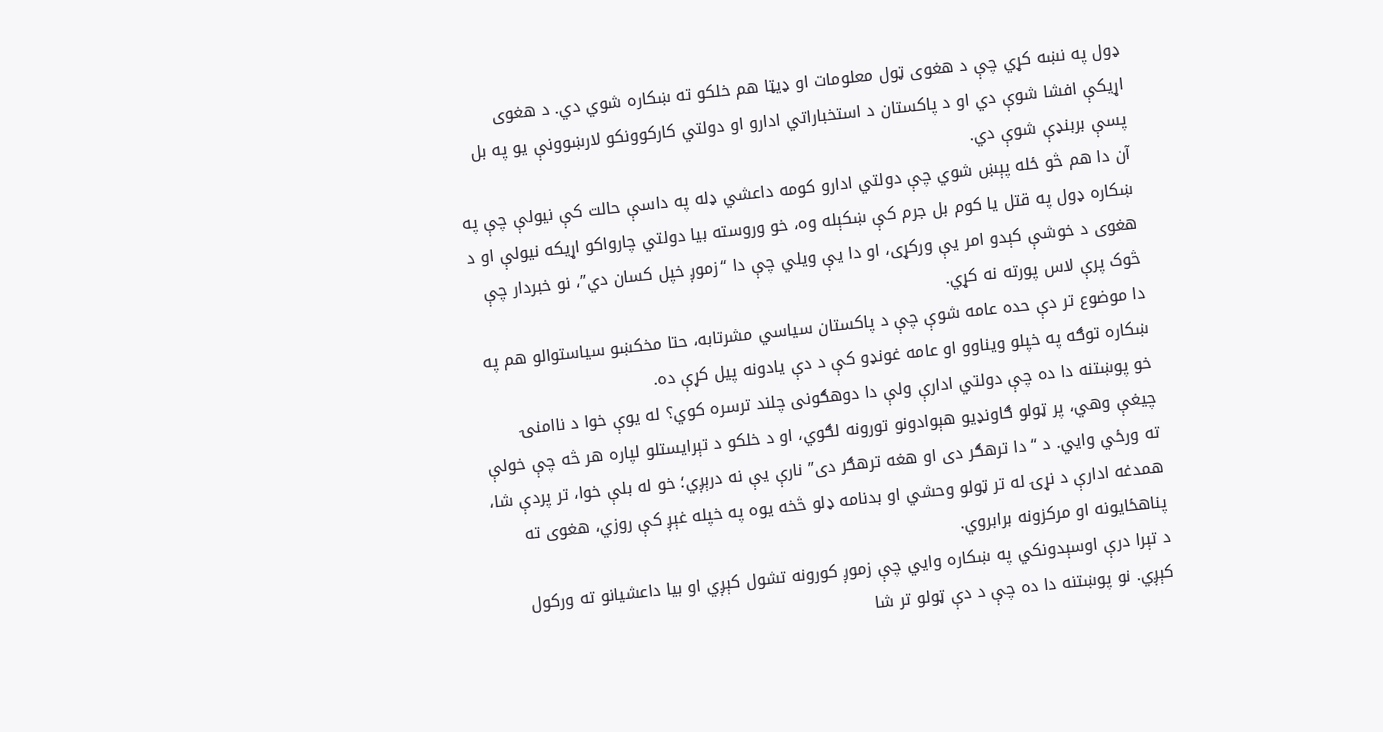ډول په نښه کړي چې د هغوی ټول معلومات او ډیټا هم خلکو ته ښکاره شوي دي. د هغوی اړیکې افشا شوې دي او د پاکستان د استخباراتي ادارو او دولتي کارکوونکو لارښوونې یو په بل پسې بربنډې شوې دي.
آن دا هم څو ځله پېښ شوي چې دولتي ادارو کومه داعشي ډله په داسې حالت کې نیولې چې په ښکاره ډول په قتل یا کوم بل جرم کې ښکېله وه، خو وروسته بیا دولتي چارواکو اړیکه نیولې او د هغوی د خوشې کېدو امر یې ورکړی، او دا یې ویلي چې دا “زموږ خپل کسان دي”، نو خبردار چې څوک پرې لاس پورته نه کړي.
دا موضوع تر دې حده عامه شوې چې د پاکستان سیاسي مشرتابه، حتا مخکښو سیاستوالو هم په ښکاره توګه په خپلو ویناوو او عامه غونډو کې د دې یادونه پیل کړې ده.
خو پوښتنه دا ده چې دولتي ادارې ولې دا دوهګونی چلند ترسره کوي؟ له یوې خوا د ناامنۍ چیغې وهي، پر ټولو ګاونډیو هېوادونو تورونه لګوي، او د خلکو د تېرایستلو لپاره هر څه چې خولې ته ورځي وایي. د “دا ترهګر دی او هغه ترهګر دی” نارې یې نه درېږي؛ خو له بلې خوا، تر پردې شا، همدغه ادارې د نړۍ له تر ټولو وحشي او بدنامه ډلو څخه یوه په خپله غېږ کې روزي، هغوی ته پناهځایونه او مرکزونه برابروي.
د تېرا درې اوسېدونکي په ښکاره وايي چې زموږ کورونه تشول کېږي او بیا داعشيانو ته ورکول کېږي. نو پوښتنه دا ده چې د دې ټولو تر شا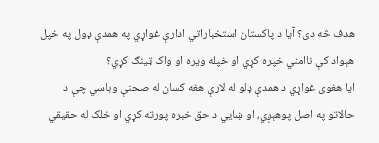هدف څه دی؟ آیا د پاکستان استخباراتي ادارې غواړي په همدې ډول په خپل هېواد کې ناامني خپره کړي او خپله ویره او واک ټینګ کړي؟
ایا هغوی غواړي د همدې ډلو له لارې هغه کسان له صحنې وباسي چې د حالاتو په اصل پوهېږي، او ښایي د حق خبره پورته کړي او خلک له حقیقي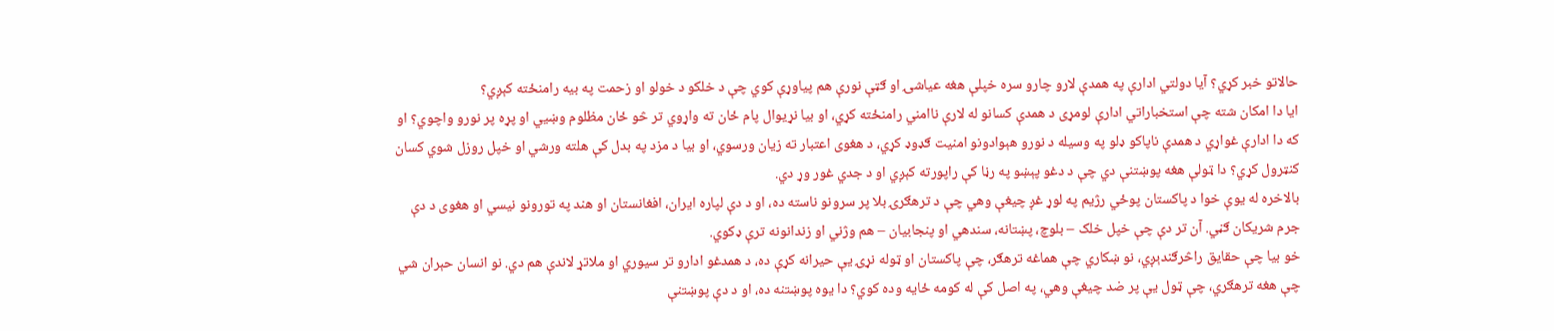حالاتو خبر کړي؟ آیا دولتي ادارې په همدې لارو چارو سره خپلې هغه عیاشۍ او ګټې نورې هم پیاوړې کوي چې د خلکو د خولو او زحمت په بیه رامنځته کېږي؟
ایا دا امکان شته چې استخباراتي ادارې لومړی د همدې کسانو له لارې ناامني رامنځته کړي، او بیا نړیوال پام ځان ته واړوي تر څو ځان مظلوم وښيي او پړه پر نورو واچوي؟ او که دا ادارې غواړي د همدې ناپاکو ډلو په وسیله د نورو هېوادونو امنیت ګډوډ کړي، د هغوی اعتبار ته زیان ورسوي، او بیا د مزد په بدل کې هلته ورشي او خپل روزل شوي کسان کنټرول کړي؟ دا ټولې هغه پوښتنې دي چې د دغو پېښو په رڼا کې راپورته کېږي او د جدي غور وړ دي.
بالاخره له یوې خوا د پاکستان پوځي رژيم په لوړ غږ چیغې وهي چې د ترهګرۍ بلا پر سرونو ناسته ده، او د دې لپاره ایران، افغانستان او هند په تورونو نیسي او هغوی د دې جرم شریکان ګڼي. آن تر دې چې خپل خلک – بلوچ، پښتانه، سندهي او پنجابیان – هم وژني او زندانونه ترې ډکوي.
خو بیا چې حقایق راڅرګندېږي، نو ښکاري چې هماغه ترهګر، چې پاکستان او ټوله نړۍ یې حیرانه کړې ده، د همدغو ادارو تر سیوري او ملاتړ لاندې هم دي. نو انسان حېران شي چې هغه ترهګري، چې ټول یې پر ضد چیغې وهي، په اصل کې له کومه ځایه وده کوي؟ دا یوه پوښتنه ده، او د دې پوښتنې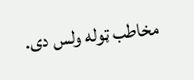مخاطب ټوله ولس دی.